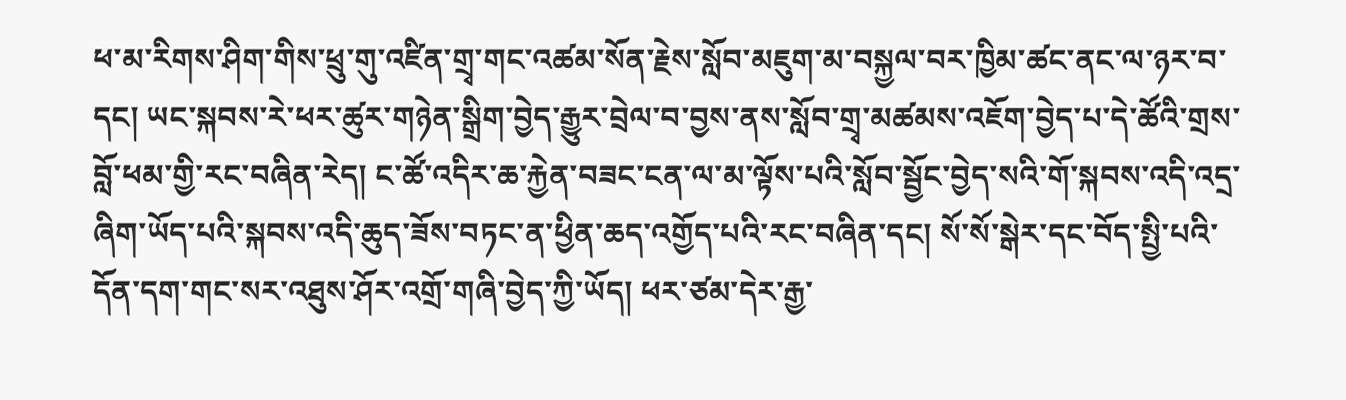ཕ་མ་རིགས་ཤིག་གིས་ཕྲུ་གུ་འཛིན་གྲྭ་གང་འཚམ་སོན་རྗེས་སློབ་མཇུག་མ་བསྐྱལ་བར་ཁྱིམ་ཚང་ནང་ལ་ཉར་བ་དང། ཡང་སྐབས་རེ་ཕར་ཚུར་གཉེན་སྒྲིག་བྱེད་རྒྱུར་བྲེལ་བ་བྱས་ནས་སློབ་གྲྭ་མཚམས་འཇོག་བྱེད་པ་དེ་ཚོའི་གྲས་བློ་ཕམ་གྱི་རང་བཞིན་རེད། ང་ཚོ་འདིར་ཆ་རྐྱེན་བཟང་ངན་ལ་མ་ལྟོས་པའི་སློབ་སྦྱོང་བྱེད་སའི་གོ་སྐབས་འདི་འདྲ་ཞིག་ཡོད་པའི་སྐབས་འདི་ཆུད་ཟོས་བཏང་ན་ཕྱིན་ཆད་འགྱོད་པའི་རང་བཞིན་དང། སོ་སོ་སྒེར་དང་བོད་སྤྱི་པའི་དོན་དག་གང་སར་འཐུས་ཤོར་འགྲོ་གཞི་བྱེད་ཀྱི་ཡོད། ཕར་ཙམ་དེར་རྒྱ་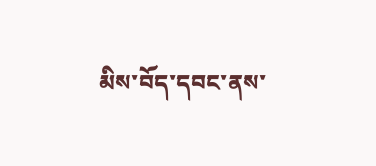མིས་བོད་དབང་ནས་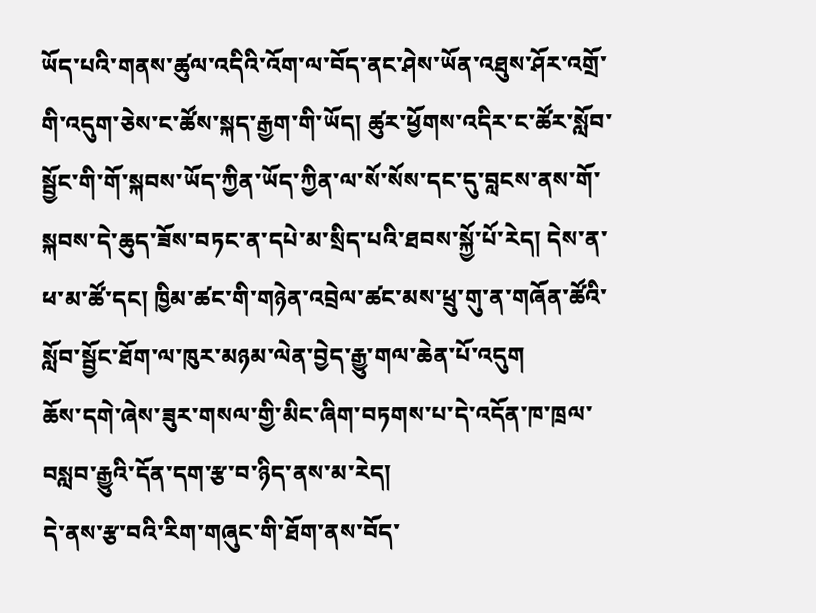ཡོད་པའི་གནས་ཚུལ་འདིའི་འོག་ལ་བོད་ནང་ཤེས་ཡོན་འཐུས་ཤོར་འགྲོ་གི་འདུག་ཅེས་ང་ཚོས་སྐད་རྒྱག་གི་ཡོད། ཚུར་ཕྱོགས་འདིར་ང་ཚོར་སློབ་སྦྱོང་གི་གོ་སྐབས་ཡོད་ཀྱིན་ཡོད་ཀྱིན་ལ་སོ་སོས་དང་དུ་བླངས་ནས་གོ་སྐབས་དེ་ཆུད་ཟོས་བཏང་ན་དཔེ་མ་སྲིད་པའི་ཐབས་སྐྱོ་པོ་རེད། དེས་ན་ཕ་མ་ཚོ་དང། ཁྱིམ་ཚང་གི་གཉེན་འབྲེལ་ཚང་མས་ཕྲུ་གུ་ན་གཞོན་ཚོའི་སློབ་སྦྱོང་ཐོག་ལ་ཁུར་མཉམ་ལེན་བྱེད་རྒྱུ་གལ་ཆེན་པོ་འདུག
ཆོས་དགེ་ཞེས་ཟུར་གསལ་གྱི་མིང་ཞིག་བཏགས་པ་དེ་འདོན་ཁ་ཁྲལ་བསླབ་རྒྱུའི་དོན་དག་རྩ་བ་ཉིད་ནས་མ་རེད།
དེ་ནས་རྩ་བའི་རིག་གཞུང་གི་ཐོག་ནས་བོད་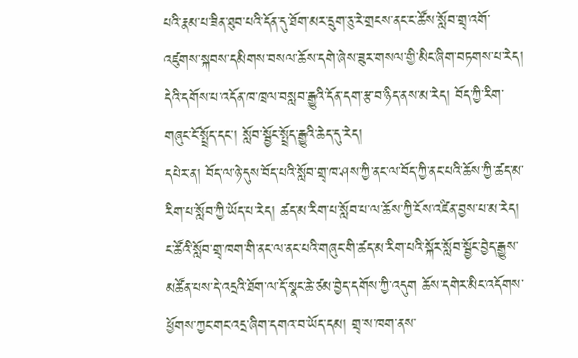པའི་རྣམ་པ་ཟིན་ཐུབ་པའི་དོན་དུ་ཐོག་མར་དྲུག་ཅུ་རེ་གྲངས་ནང་ང་ཚོས་སློབ་གྲྭ་འགོ་འཛུགས་སྐབས་དམིགས་བསལ་ཆོས་དགེ་ཞེས་ཟུར་གསལ་གྱི་མིང་ཞིག་བཏགས་པ་རེད། དེའི་དགོས་པ་འདོན་ཁ་ཁྲལ་བསླབ་རྒྱུའི་དོན་དག་རྩ་བ་ཉིད་ནས་མ་རེད། བོད་ཀྱི་རིག་གཞུང་ངོ་སྤྲོད་དང་། སློབ་སྦྱོང་སྤྲོད་རྒྱུའི་ཆེད་དུ་རེད།
དཔེར་ན། བོད་ལ་ཉེ་དུས་བོད་པའི་སློབ་གྲྭ་ཁ་ཤས་ཀྱི་ནང་ལ་བོད་ཀྱི་ནང་པའི་ཆོས་ཀྱི་ཚད་མ་རིག་པ་སློབ་ཀྱི་ཡོད་པ་རེད། ཚད་མ་རིག་པ་སློབ་པ་ལ་ཆོས་ཀྱི་ངོས་འཛིན་བྱས་པ་མ་རེད། ང་ཚོའི་སློབ་གྲྭ་ཁག་གི་ནང་ལ་ནང་པའི་གཞུང་གི་ཚད་མ་རིག་པའི་སྐོར་སློབ་སྦྱོང་བྱེད་རྒྱུས་མཚོན་པས་དེ་འདྲའི་ཐོག་ལ་དོ་སྣང་ཆེ་ཙམ་བྱེད་དགོས་ཀྱི་འདུག ཆོས་དགེར་མིང་འདོགས་ཕྱོགས་ཀྱང་གང་འདྲ་ཞིག་དགའ་བ་ཡོད་དམ། གྲྭ་ས་ཁག་ནས་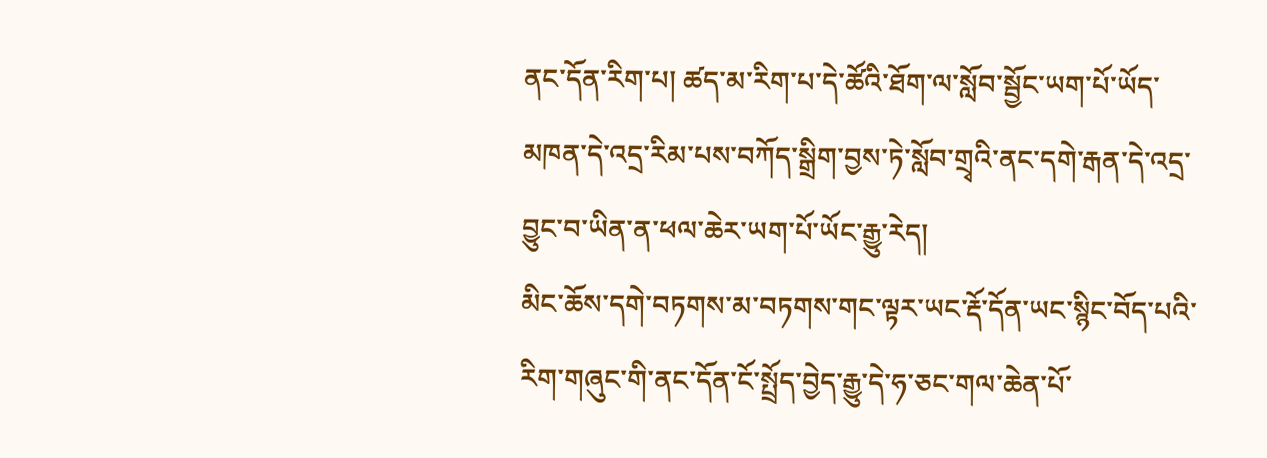ནང་དོན་རིག་པ། ཚད་མ་རིག་པ་དེ་ཚོའི་ཐོག་ལ་སློབ་སྦྱོང་ཡག་པོ་ཡོད་མཁན་དེ་འདྲ་རིམ་པས་བཀོད་སྒྲིག་བྱས་ཏེ་སློབ་གྲྭའི་ནང་དགེ་རྒན་དེ་འདྲ་བྱུང་བ་ཡིན་ན་ཕལ་ཆེར་ཡག་པོ་ཡོང་རྒྱུ་རེད།
མིང་ཆོས་དགེ་བཏགས་མ་བཏགས་གང་ལྟར་ཡང་རྡོ་དོན་ཡང་སྙིང་བོད་པའི་རིག་གཞུང་གི་ནང་དོན་ངོ་སྤྲོད་བྱེད་རྒྱུ་དེ་ཧ་ཅང་གལ་ཆེན་པོ་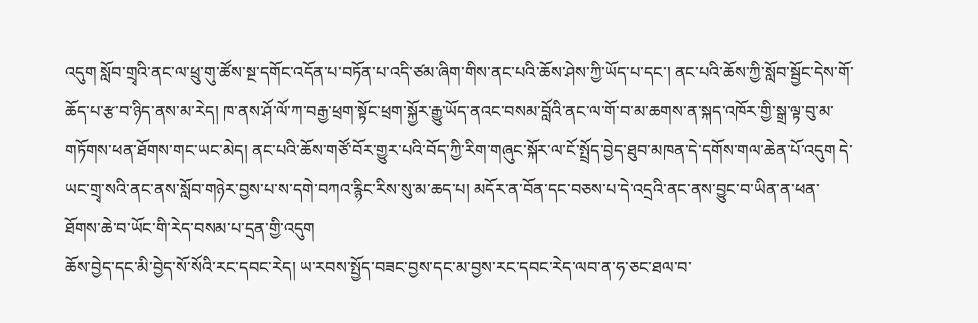འདུག སློབ་གྲྭའི་ནང་ལ་ཕྲུ་གུ་ཚོས་སྔ་དགོང་འདོན་པ་བཏོན་པ་འདི་ཙམ་ཞིག་གིས་ནང་པའི་ཆོས་ཤེས་ཀྱི་ཡོད་པ་དང་། ནང་པའི་ཆོས་ཀྱི་སློབ་སྦྱོང་དེས་གོ་ཆོད་པ་རྩ་བ་ཉིད་ནས་མ་རེད། ཁ་ནས་ཤོ་ལོ་ཀ་བརྒྱ་ཕྲག་སྟོང་ཕྲག་སྐྱོར་རྒྱུ་ཡོད་ནའང་བསམ་བློའི་ནང་ལ་གོ་བ་མ་ཆགས་ན་སྐད་འཁོར་གྱི་སྒྲ་ལྟ་བུ་མ་གཏོགས་ཕན་ཐོགས་གང་ཡང་མེད། ནང་པའི་ཆོས་གཙོ་བོར་གྱུར་པའི་བོད་ཀྱི་རིག་གཞུང་སྐོར་ལ་ངོ་སྤྲོད་བྱེད་ཐུབ་མཁན་དེ་དགོས་གལ་ཆེན་པོ་འདུག དེ་ཡང་གྲྭ་སའི་ནང་ནས་སློབ་གཉེར་བྱས་པ་ས་དགེ་བཀའ་རྙིང་རིས་སུ་མ་ཆད་པ། མདོར་ན་བོན་དང་བཅས་པ་དེ་འདྲའི་ནང་ནས་བྱུང་བ་ཡིན་ན་ཕན་ཐོགས་ཆེ་བ་ཡོང་གི་རེད་བསམ་པ་དྲན་གྱི་འདུག
ཆོས་བྱེད་དང་མི་བྱེད་སོ་སོའི་རང་དབང་རེད། ཡ་རབས་སྤྱོད་བཟང་བྱས་དང་མ་བྱས་རང་དབང་རེད་ལབ་ན་ཧ་ཅང་ཐལ་བ་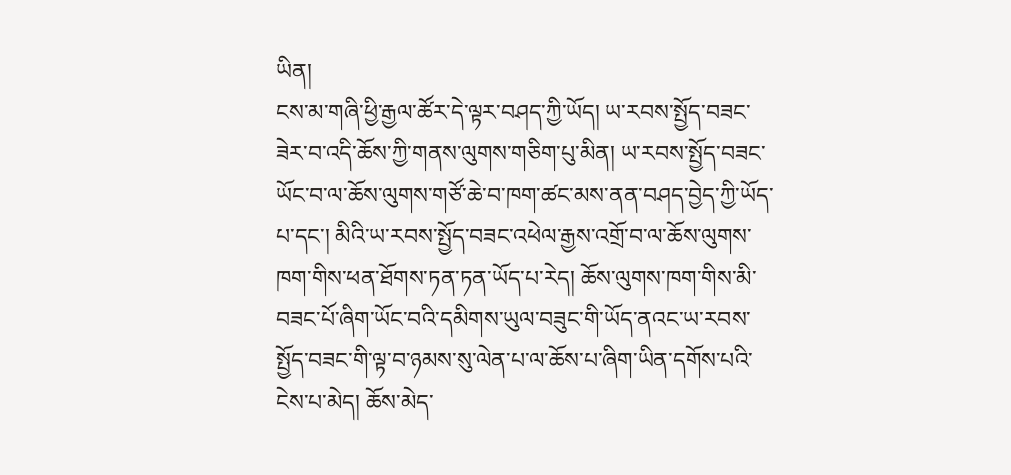ཡིན།
ངས་མ་གཞི་ཕྱི་རྒྱལ་ཚོར་དེ་ལྟར་བཤད་ཀྱི་ཡོད། ཡ་རབས་སྤྱོད་བཟང་ཟེར་བ་འདི་ཆོས་ཀྱི་གནས་ལུགས་གཅིག་པུ་མིན། ཡ་རབས་སྤྱོད་བཟང་ཡོང་བ་ལ་ཆོས་ལུགས་གཙོ་ཆེ་བ་ཁག་ཚང་མས་ནན་བཤད་བྱེད་ཀྱི་ཡོད་པ་དང་། མིའི་ཡ་རབས་སྤྱོད་བཟང་འཕེལ་རྒྱས་འགྲོ་བ་ལ་ཆོས་ལུགས་ཁག་གིས་ཕན་ཐོགས་ཏན་ཏན་ཡོད་པ་རེད། ཆོས་ལུགས་ཁག་གིས་མི་བཟང་པོ་ཞིག་ཡོང་བའི་དམིགས་ཡུལ་བཟུང་གི་ཡོད་ནའང་ཡ་རབས་སྤྱོད་བཟང་གི་ལྟ་བ་ཉམས་སུ་ལེན་པ་ལ་ཆོས་པ་ཞིག་ཡིན་དགོས་པའི་ངེས་པ་མེད། ཆོས་མེད་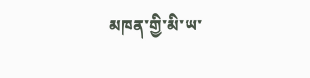མཁན་གྱི་མི་ཡ་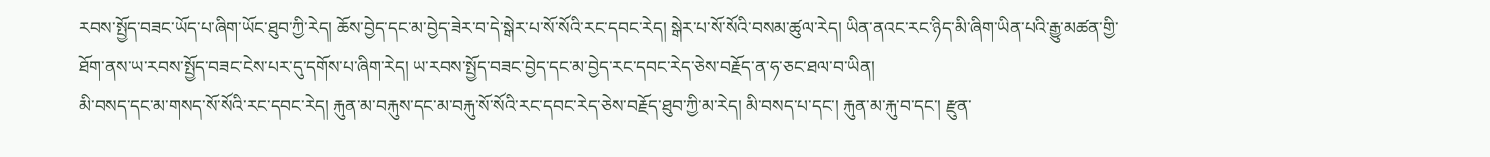རབས་སྤྱོད་བཟང་ཡོད་པ་ཞིག་ཡོང་ཐུབ་ཀྱི་རེད། ཆོས་བྱེད་དང་མ་བྱེད་ཟེར་བ་དེ་སྒེར་པ་སོ་སོའི་རང་དབང་རེད། སྒེར་པ་སོ་སོའི་བསམ་ཚུལ་རེད། ཡིན་ནའང་རང་ཉིད་མི་ཞིག་ཡིན་པའི་རྒྱུ་མཚན་གྱི་ཐོག་ནས་ཡ་རབས་སྤྱོད་བཟང་ངེས་པར་དུ་དགོས་པ་ཞིག་རེད། ཡ་རབས་སྤྱོད་བཟང་བྱེད་དང་མ་བྱེད་རང་དབང་རེད་ཅེས་བརྗོད་ན་ཧ་ཅང་ཐལ་བ་ཡིན།
མི་བསད་དང་མ་གསད་སོ་སོའི་རང་དབང་རེད། རྐུན་མ་བརྐུས་དང་མ་བརྐུ་སོ་སོའི་རང་དབང་རེད་ཅེས་བརྗོད་ཐུབ་ཀྱི་མ་རེད། མི་བསད་པ་དང་། རྐུན་མ་རྐུ་བ་དང་། རྫུན་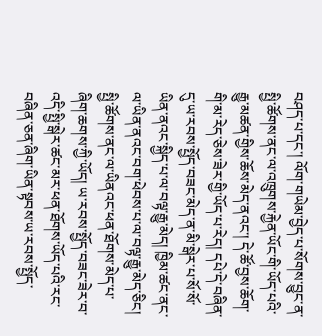བཤད་པ་དང་། ལོག་གཡེམ་བྱེད་པ་སོགས་བྱུང་ན་སྤྱི་ཚོགས་ནང་ལ་འཁྲུགས་རྐྱེན་ཡོང་གི་ཡོད་པའི་རྒྱུ་མཚན་གྱིས་ཆོས་མེད་ནའང་། དེ་ཚོ་བྱས་ཆོག་གི་མ་རེད་ཅེས་ཟེར་གྱི་ཡོད་པ་རེད། དཔེ་དེ་བཞིན་དུ་ཡ་རབས་སྤྱོད་བཟང་མེད་ན་མི་སྒེར་པ་སོ་སོ་ཡིན་ནའང་སྐྱིད་པ་ལ་བལྟ་རྒྱུ་མེད། ཁྱིམ་ཚང་ནང་ལ་ཡིན་ནའང་བག་ཕེབས་པ་ལ་བལྟ་རྒྱུ་མེད་ཅིང། སྤྱི་ཚོགས་ནང་ལ་ཡིནའང་ཕན་ཐོགས་མེད་པ་ཞིག་ཆགས་ཀྱི་ཡོད། ཡ་རབས་སྤྱོད་བཟང་ཟེར་བ་འདི་སྤྱི་སྒེར་ཚང་མར་ཕན་ཐོགས་ཡོད་པའི་རང་བཞིན་ཅན་ཞིག་ཡིན་སྟབས་ཡ་རབས་སྤྱོད་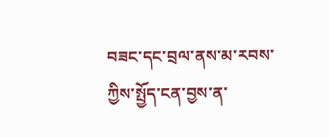བཟང་དང་བྲལ་ནས་མ་རབས་ཀྱིས་སྤྱོད་ངན་བྱས་ན་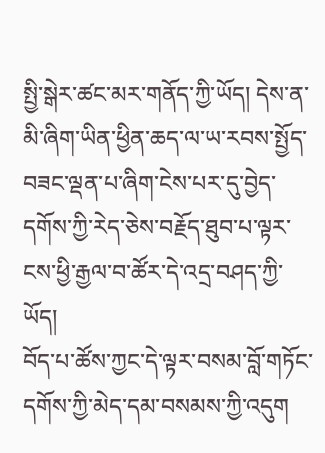སྤྱི་སྒེར་ཚང་མར་གནོད་ཀྱི་ཡོད། དེས་ན་མི་ཞིག་ཡིན་ཕྱིན་ཆད་ལ་ཡ་རབས་སྤྱོད་བཟང་ལྡན་པ་ཞིག་ངེས་པར་དུ་བྱེད་དགོས་ཀྱི་རེད་ཅེས་བརྗོད་ཐུབ་པ་ལྟར་ངས་ཕྱི་རྒྱལ་བ་ཚོར་དེ་འདྲ་བཤད་ཀྱི་ཡོད།
བོད་པ་ཚོས་ཀྱང་དེ་ལྟར་བསམ་བློ་གཏོང་དགོས་ཀྱི་མེད་དམ་བསམས་ཀྱི་འདུག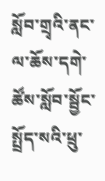སློབ་གྲྭའི་ནང་ལ་ཆོས་དགེ་ཚོས་སློབ་སྦྱོང་སྤྲོད་སའི་ཕྲུ་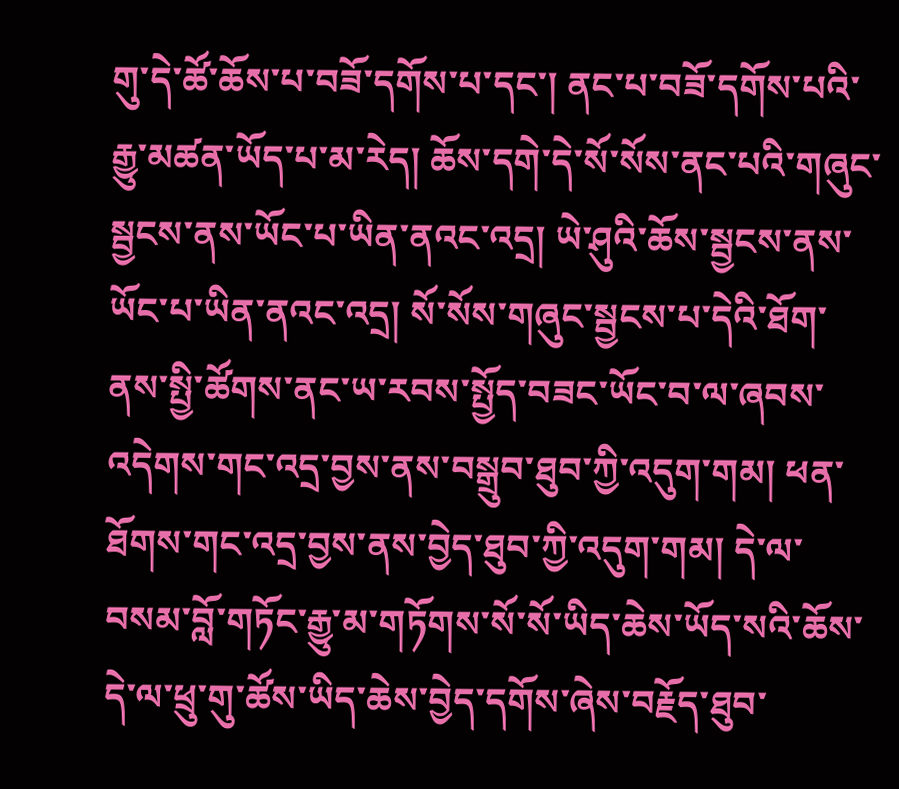གུ་དེ་ཚོ་ཆོས་པ་བཟོ་དགོས་པ་དང་། ནང་པ་བཟོ་དགོས་པའི་རྒྱུ་མཚན་ཡོད་པ་མ་རེད། ཆོས་དགེ་དེ་སོ་སོས་ནང་པའི་གཞུང་སྦྱངས་ནས་ཡོང་པ་ཡིན་ནའང་འདྲ། ཡེ་ཤུའི་ཆོས་སྦྱངས་ནས་ཡོང་པ་ཡིན་ནའང་འདྲ། སོ་སོས་གཞུང་སྦྱངས་པ་དེའི་ཐོག་ནས་སྤྱི་ཚོགས་ནང་ཡ་རབས་སྤྱོད་བཟང་ཡོང་བ་ལ་ཞབས་འདེགས་གང་འདྲ་བྱས་ནས་བསྒྲུབ་ཐུབ་ཀྱི་འདུག་གམ། ཕན་ཐོགས་གང་འདྲ་བྱས་ནས་བྱེད་ཐུབ་ཀྱི་འདུག་གམ། དེ་ལ་བསམ་བློ་གཏོང་རྒྱུ་མ་གཏོགས་སོ་སོ་ཡིད་ཆེས་ཡོད་སའི་ཆོས་དེ་ལ་ཕྲུ་གུ་ཚོས་ཡིད་ཆེས་བྱེད་དགོས་ཞེས་བརྗོད་ཐུབ་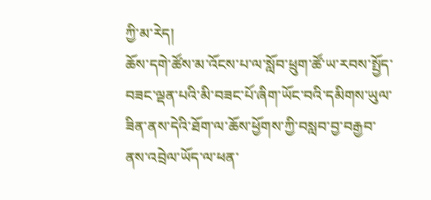ཀྱི་མ་རེད།
ཆོས་དགེ་ཚོས་མ་འོངས་པ་ལ་སློབ་ཕྲུག་ཚོ་ཡ་རབས་སྤྱོད་བཟང་ལྡན་པའི་མི་བཟང་པོ་ཞིག་ཡོང་བའི་དམིགས་ཡུལ་ཟིན་ནས་དེའི་ཐོག་ལ་ཆོས་ཕྱོགས་ཀྱི་བསླབ་བྱ་བརྒྱབ་ནས་འབྲེལ་ཡོད་ལ་ཕན་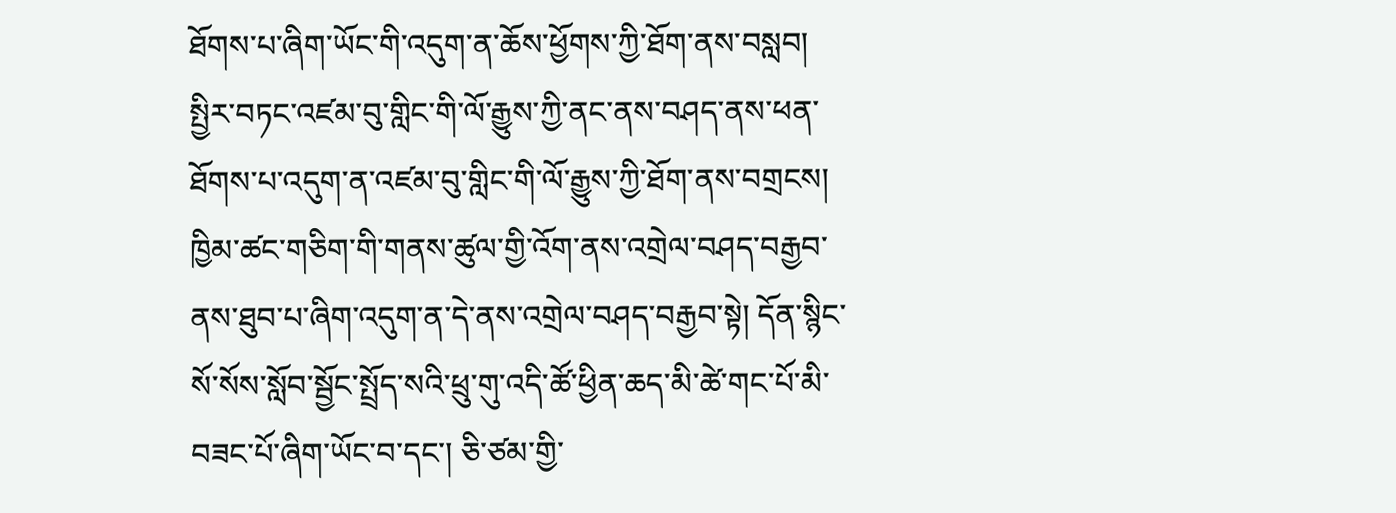ཐོགས་པ་ཞིག་ཡོང་གི་འདུག་ན་ཆོས་ཕྱོགས་ཀྱི་ཐོག་ནས་བསླབ། སྤྱིར་བཏང་འཛམ་བུ་གླིང་གི་ལོ་རྒྱུས་ཀྱི་ནང་ནས་བཤད་ནས་ཕན་ཐོགས་པ་འདུག་ན་འཛམ་བུ་གླིང་གི་ལོ་རྒྱུས་ཀྱི་ཐོག་ནས་བགྲངས། ཁྱིམ་ཚང་གཅིག་གི་གནས་ཚུལ་གྱི་འོག་ནས་འགྲེལ་བཤད་བརྒྱབ་ནས་ཐུབ་པ་ཞིག་འདུག་ན་དེ་ནས་འགྲེལ་བཤད་བརྒྱབ་སྟེ། དོན་སྙིང་སོ་སོས་སློབ་སྦྱོང་སྤྲོད་སའི་ཕྲུ་གུ་འདི་ཚོ་ཕྱིན་ཆད་མི་ཚེ་གང་པོ་མི་བཟང་པོ་ཞིག་ཡོང་བ་དང་། ཅི་ཙམ་གྱི་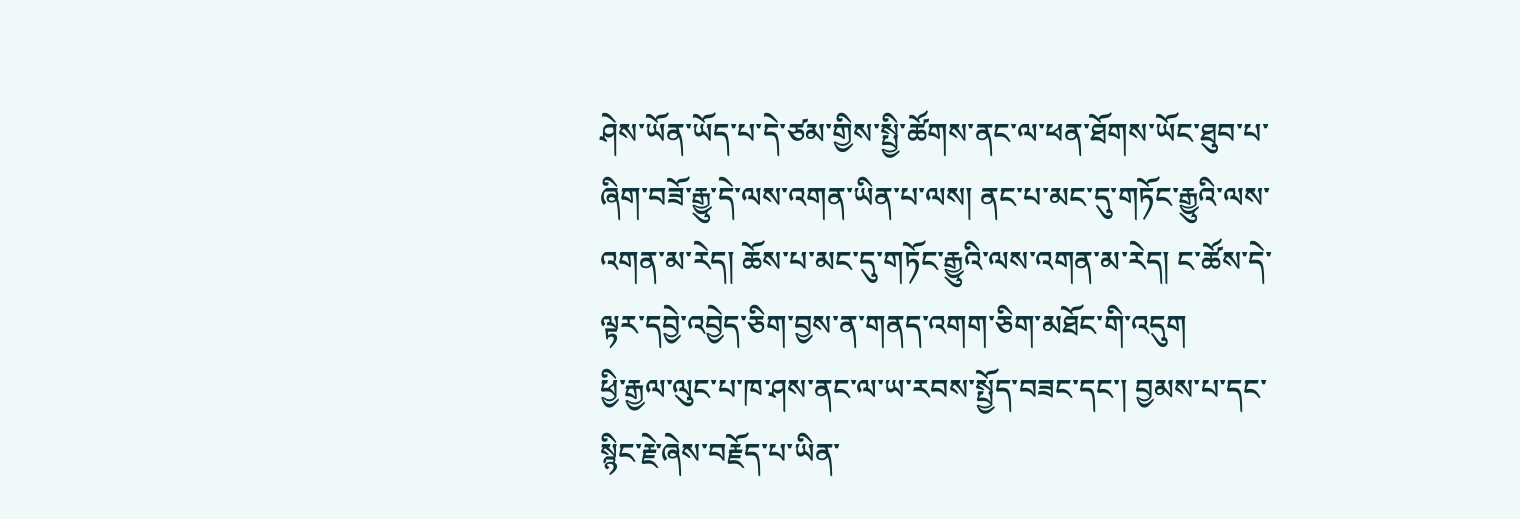ཤེས་ཡོན་ཡོད་པ་དེ་ཙམ་གྱིས་སྤྱི་ཚོགས་ནང་ལ་ཕན་ཐོགས་ཡོང་ཐུབ་པ་ཞིག་བཟོ་རྒྱུ་དེ་ལས་འགན་ཡིན་པ་ལས། ནང་པ་མང་དུ་གཏོང་རྒྱུའི་ལས་འགན་མ་རེད། ཆོས་པ་མང་དུ་གཏོང་རྒྱུའི་ལས་འགན་མ་རེད། ང་ཚོས་དེ་ལྟར་དབྱེ་འབྱེད་ཅིག་བྱས་ན་གནད་འགག་ཅིག་མཐོང་གི་འདུག
ཕྱི་རྒྱལ་ལུང་པ་ཁ་ཤས་ནང་ལ་ཡ་རབས་སྤྱོད་བཟང་དང་། བྱམས་པ་དང་སྙིང་རྗེ་ཞེས་བརྗོད་པ་ཡིན་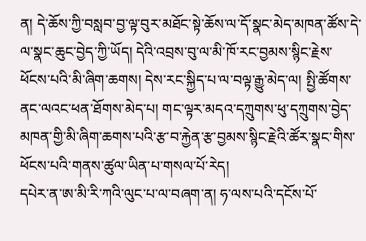ན། དེ་ཆོས་ཀྱི་བསླབ་བྱ་ལྟ་བུར་མཐོང་སྟེ་ཆོས་ལ་དོ་སྣང་མེད་མཁན་ཚོས་དེ་ལ་སྣང་ཆུང་བྱེད་ཀྱི་ཡོད། དེའི་འབྲས་བུ་ལ་མི་ཁོ་རང་བྱམས་སྙིང་རྗེས་ཕོངས་པའི་མི་ཞིག་ཆགས། དེས་རང་སྐྱིད་པ་ལ་བལྟ་རྒྱུ་མེད་ལ། སྤྱི་ཚོགས་ནང་ལའང་ཕན་ཐོགས་མེད་པ། གང་ལྟར་མདའ་དཀྲུགས་ཕུ་དཀྲུགས་བྱེད་མཁན་གྱི་མི་ཞིག་ཆགས་པའི་རྩ་བ་རྐྱེན་རྩ་བྱམས་སྙིང་རྗེའི་ཚོར་སྣང་གིས་ཕོངས་པའི་གནས་ཚུལ་ཡིན་པ་གསལ་པོ་རེད།
དཔེར་ན་ཨ་མི་རི་ཀའི་ལུང་པ་ལ་བཞག་ན། ཧ་ལས་པའི་དངོས་པོ་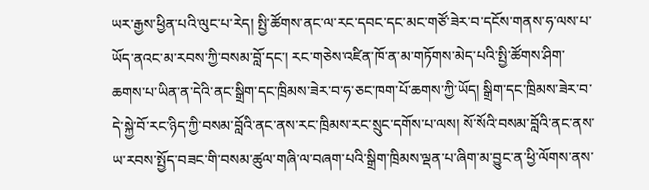ཡར་རྒྱས་ཕྱིན་པའི་ལུང་པ་རེད། སྤྱི་ཚོགས་ནང་ལ་རང་དབང་དང་མང་གཙོ་ཟེར་བ་དངོས་གནས་ཧ་ལས་པ་ཡོད་ནའང་མ་རབས་ཀྱི་བསམ་བློ་དང་། རང་གཅེས་འཛིན་ཁོ་ན་མ་གཏོགས་མེད་པའི་སྤྱི་ཚོགས་ཤིག་ཆགས་པ་ཡིན་ན་དེའི་ནང་སྒྲིག་དང་ཁྲིམས་ཟེར་བ་ཧ་ཅང་ཁག་པོ་ཆགས་ཀྱི་ཡོད། སྒྲིག་དང་ཁྲིམས་ཟེར་བ་དེ་སྐྱེ་བོ་རང་ཉིད་ཀྱི་བསམ་བློའི་ནང་ནས་རང་ཁྲིམས་རང་སྲུང་དགོས་པ་ལས། སོ་སོའི་བསམ་བློའི་ནང་ནས་ཡ་རབས་སྤྱོད་བཟང་གི་བསམ་ཚུལ་གཞི་ལ་བཞག་པའི་སྒྲིག་ཁྲིམས་ལྡན་པ་ཞིག་མ་བྱུང་ན་ཕྱི་ལོགས་ནས་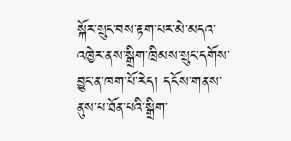སྐོར་སྲུང་བས་རྟག་པར་མེ་མདའ་འཁྱེར་ནས་སྒྲིག་ཁྲིམས་སྲུང་དགོས་བྱུང་ན་ཁག་པོ་རེད། དངོས་གནས་ནུས་པ་ཐོན་པའི་སྒྲིག་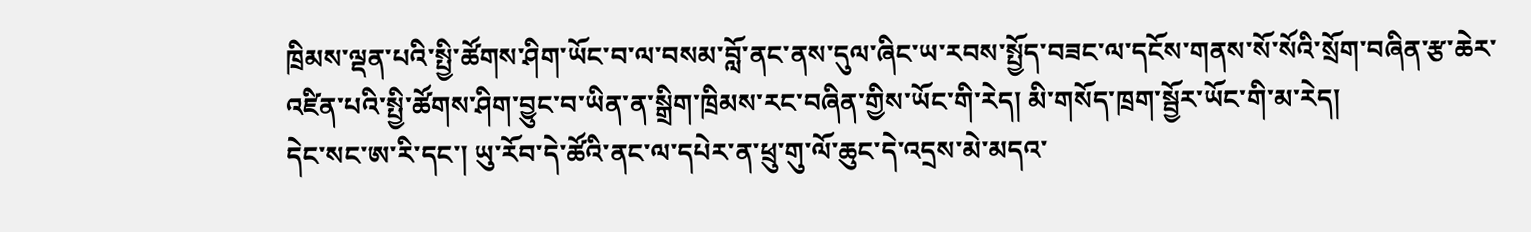ཁྲིམས་ལྡན་པའི་སྤྱི་ཚོགས་ཤིག་ཡོང་བ་ལ་བསམ་བློ་ནང་ནས་དུལ་ཞིང་ཡ་རབས་སྤྱོད་བཟང་ལ་དངོས་གནས་སོ་སོའི་སྲོག་བཞིན་རྩ་ཆེར་འཛིན་པའི་སྤྱི་ཚོགས་ཤིག་བྱུང་བ་ཡིན་ན་སྒྲིག་ཁྲིམས་རང་བཞིན་གྱིས་ཡོང་གི་རེད། མི་གསོད་ཁྲག་སྦྱོར་ཡོང་གི་མ་རེད།
དེང་སང་ཨ་རི་དང་། ཡུ་རོབ་དེ་ཚོའི་ནང་ལ་དཔེར་ན་ཕྲུ་གུ་ལོ་ཆུང་དེ་འདྲས་མེ་མདའ་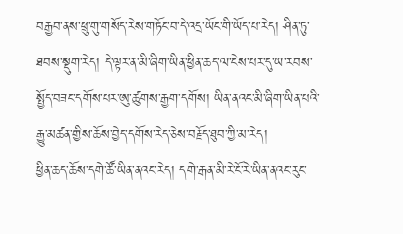བརྒྱབ་ནས་ཕྲུ་གུ་གསོད་རེས་གཏོང་བ་དེ་འདྲ་ཡོང་གི་ཡོད་པ་རེད། ཤིན་ཏུ་ཐབས་སྡུག་རེད། དེ་ལྟར་ན་མི་ཞིག་ཡིན་ཕྱིན་ཆད་ལ་ངེས་པར་དུ་ཡ་རབས་སྤྱོད་བཟང་དགོས་པར་ཨུ་ཚུགས་རྒྱག་དགོས། ཡིན་ནའང་མི་ཞིག་ཡིན་པའི་རྒྱུ་མཚན་གྱིས་ཆོས་བྱེད་དགོས་རེད་ཅེས་བརྗོད་ཐུབ་ཀྱི་མ་རེད།
ཕྱིན་ཆད་ཆོས་དགེ་ཚོ་ཡིན་ནའང་རེད། དགེ་རྒན་མི་རེ་ངོ་རེ་ཡིན་ནའང་རུང་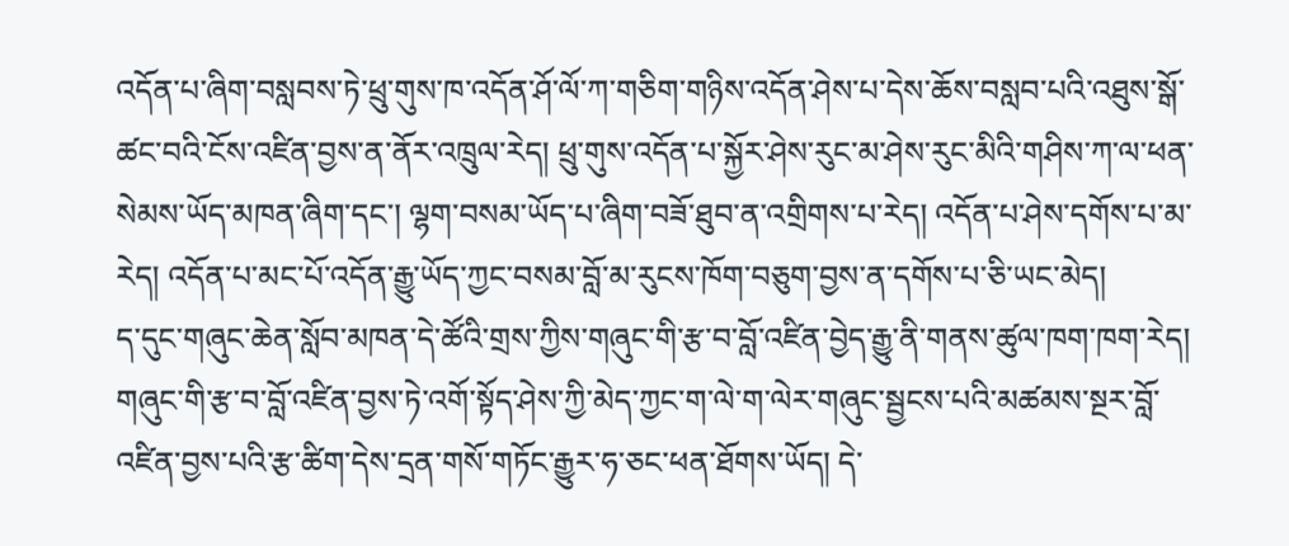འདོན་པ་ཞིག་བསླབས་ཏེ་ཕྲུ་གུས་ཁ་འདོན་ཤོ་ལོ་ཀ་གཅིག་གཉིས་འདོན་ཤེས་པ་དེས་ཆོས་བསླབ་པའི་འཐུས་སྒོ་ཚང་བའི་ངོས་འཛིན་བྱས་ན་ནོར་འཁྲུལ་རེད། ཕྲུ་གུས་འདོན་པ་སྐྱོར་ཤེས་རུང་མ་ཤེས་རུང་མིའི་གཤིས་ཀ་ལ་ཕན་སེམས་ཡོད་མཁན་ཞིག་དང་། ལྷག་བསམ་ཡོད་པ་ཞིག་བཟོ་ཐུབ་ན་འགྲིགས་པ་རེད། འདོན་པ་ཤེས་དགོས་པ་མ་རེད། འདོན་པ་མང་པོ་འདོན་རྒྱུ་ཡོད་ཀྱང་བསམ་བློ་མ་རུངས་ཁོག་བཅུག་བྱས་ན་དགོས་པ་ཅི་ཡང་མེད།
ད་དུང་གཞུང་ཆེན་སློབ་མཁན་དེ་ཚོའི་གྲས་ཀྱིས་གཞུང་གི་རྩ་བ་བློ་འཛིན་བྱེད་རྒྱུ་ནི་གནས་ཚུལ་ཁག་ཁག་རེད། གཞུང་གི་རྩ་བ་བློ་འཛིན་བྱས་ཏེ་འགོ་སྟོད་ཤེས་ཀྱི་མེད་ཀྱང་ག་ལེ་ག་ལེར་གཞུང་སྦྱངས་པའི་མཚམས་སྔར་བློ་འཛིན་བྱས་པའི་རྩ་ཚིག་དེས་དྲན་གསོ་གཏོང་རྒྱུར་ཧ་ཅང་ཕན་ཐོགས་ཡོད། དེ་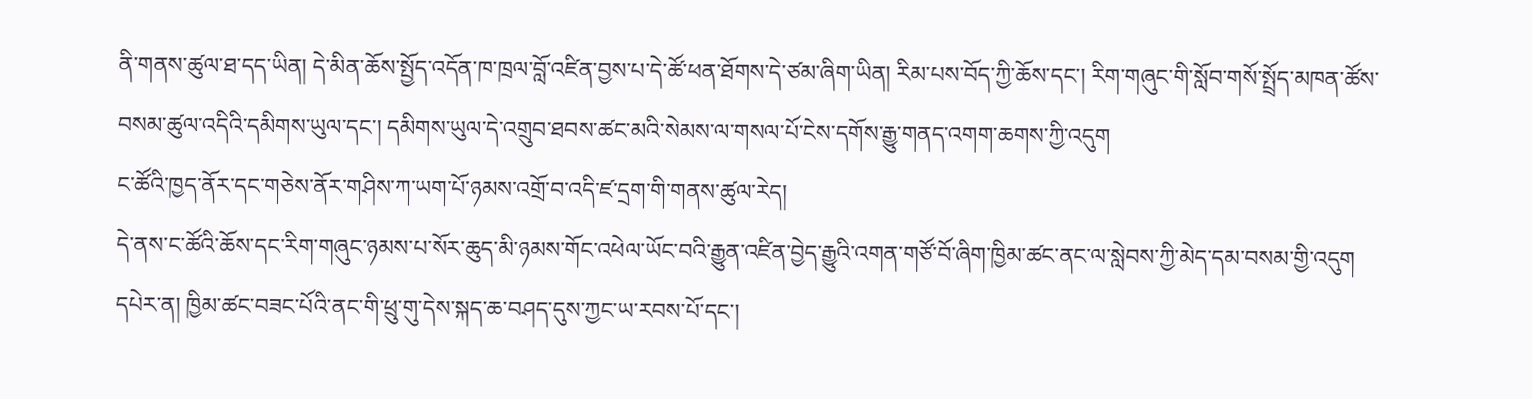ནི་གནས་ཚུལ་ཐ་དད་ཡིན། དེ་མིན་ཆོས་སྤྱོད་འདོན་ཁ་ཁྲལ་བློ་འཛིན་བྱས་པ་དེ་ཚོ་ཕན་ཐོགས་དེ་ཙམ་ཞིག་ཡིན། རིམ་པས་བོད་ཀྱི་ཆོས་དང་། རིག་གཞུང་གི་སློབ་གསོ་སྤྲོད་མཁན་ཚོས་བསམ་ཚུལ་འདིའི་དམིགས་ཡུལ་དང་། དམིགས་ཡུལ་དེ་འགྲུབ་ཐབས་ཚང་མའི་སེམས་ལ་གསལ་པོ་ངེས་དགོས་རྒྱུ་གནད་འགག་ཆགས་ཀྱི་འདུག
ང་ཚོའི་ཁྱད་ནོར་དང་གཅེས་ནོར་གཤིས་ཀ་ཡག་པོ་ཉམས་འགྲོ་བ་འདི་ཛ་དྲག་གི་གནས་ཚུལ་རེད།
དེ་ནས་ང་ཚོའི་ཆོས་དང་རིག་གཞུང་ཉམས་པ་སོར་ཆུད་མི་ཉམས་གོང་འཕེལ་ཡོང་བའི་རྒྱུན་འཛིན་བྱེད་རྒྱུའི་འགན་གཙོ་བོ་ཞིག་ཁྱིམ་ཚང་ནང་ལ་སླེབས་ཀྱི་མེད་དམ་བསམ་གྱི་འདུག དཔེར་ན། ཁྱིམ་ཚང་བཟང་པོའི་ནང་གི་ཕྲུ་གུ་དེས་སྐད་ཆ་བཤད་དུས་ཀྱང་ཡ་རབས་པོ་དང་།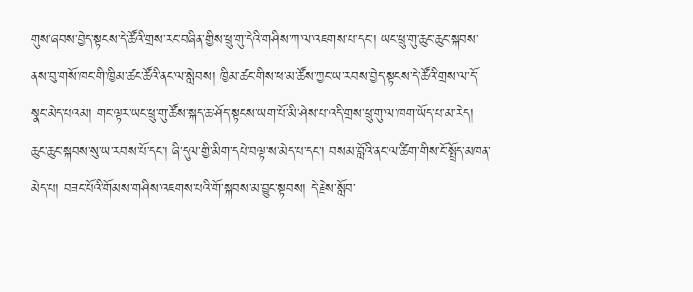གུས་ཞབས་བྱེད་སྟངས་དེ་ཚོའི་གྲས་རང་བཞིན་གྱིས་ཕྲུ་གུ་དེའི་གཤིས་ཀ་ལ་འཇགས་པ་དང་། ཡང་ཕྲུ་གུ་ཆུང་ཆུང་སྐབས་ནས་བུ་གསོ་ཁང་གི་ཁྱིམ་ཚང་ཚོའི་ནང་ལ་སླེབས། ཁྱིམ་ཚང་གིས་ཕ་མ་ཚོས་ཀྱང་ཡ་རབས་བྱེད་སྟངས་དེ་ཚོའི་གྲས་ལ་དོ་སྣང་མེད་པའམ། གང་ལྟར་ཡང་ཕྲུ་གུ་ཚོས་སྐད་ཆ་ཤོད་སྟངས་ཡག་པོ་མི་ཤེས་པ་འདི་གྲས་ཕྲུ་གུ་ལ་ཁག་ཡོད་པ་མ་རེད། ཆུང་ཆུང་སྐབས་སུ་ཡ་རབས་པོ་དང་། ཞི་དུལ་གྱི་མིག་དཔེ་བལྟ་ས་མེད་པ་དང་། བསམ་བློའི་ནང་ལ་ཚིག་གིས་ངོ་སྤྲོད་མཁན་མེད་པ། བཟང་པོའི་གོམས་གཤིས་འཇགས་པའི་གོ་སྐབས་མ་བྱུང་སྟབས། དེ་རྗེས་སློབ་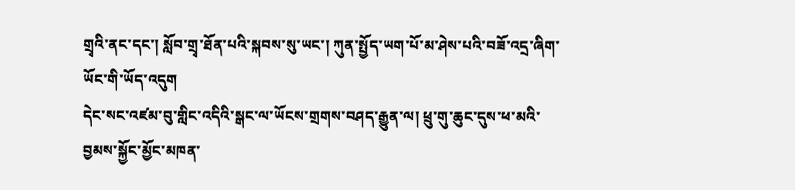གྲྭའི་ནང་དང་། སློབ་གྲྭ་ཐོན་པའི་སྐབས་སུ་ཡང་། ཀུན་སྤྱོད་ཡག་པོ་མ་ཤེས་པའི་བཟོ་འདྲ་ཞིག་ཡོང་གི་ཡོད་འདུག
དེང་སང་འཛམ་བུ་གླིང་འདིའི་སྒང་ལ་ཡོངས་གྲགས་བཤད་རྒྱུན་ལ། ཕྲུ་གུ་ཆུང་དུས་ཕ་མའི་བྱམས་སྐྱོང་མྱོང་མཁན་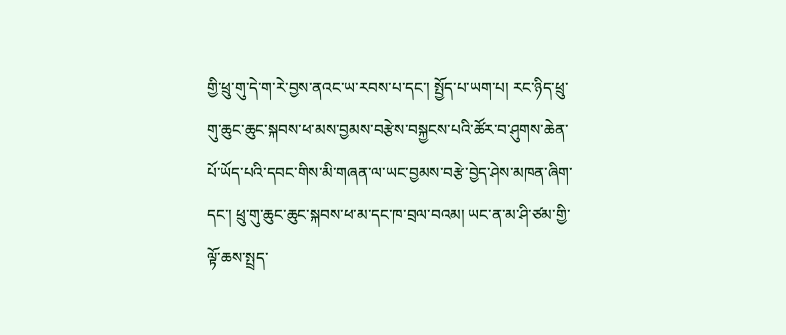གྱི་ཕྲུ་གུ་དེ་ག་རེ་བྱས་ནའང་ཡ་རབས་པ་དང་། སྤྱོད་པ་ཡག་པ། རང་ཉིད་ཕྲུ་གུ་ཆུང་ཆུང་སྐབས་ཕ་མས་བྱམས་བརྩེས་བསྐྱངས་པའི་ཚོར་བ་ཤུགས་ཆེན་པོ་ཡོད་པའི་དབང་གིས་མི་གཞན་ལ་ཡང་བྱམས་བརྩེ་བྱེད་ཤེས་མཁན་ཞིག་དང་། ཕྲུ་གུ་ཆུང་ཆུང་སྐབས་ཕ་མ་དང་ཁ་བྲལ་བའམ། ཡང་ན་མ་ཤི་ཙམ་གྱི་ལྟོ་ཆས་སྤྲད་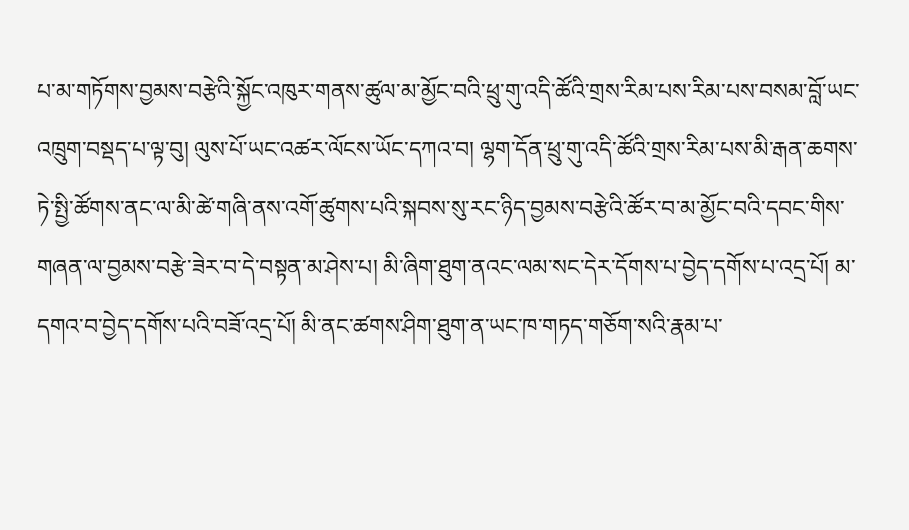པ་མ་གཏོགས་བྱམས་བརྩེའི་སྐྱོང་འཁུར་གནས་ཚུལ་མ་མྱོང་བའི་ཕྲུ་གུ་འདི་ཚོའི་གྲས་རིམ་པས་རིམ་པས་བསམ་བློ་ཡང་འཁྲུག་བསྡད་པ་ལྟ་བུ། ལུས་པོ་ཡང་འཚར་ལོངས་ཡོང་དཀའ་བ། ལྷག་དོན་ཕྲུ་གུ་འདི་ཚོའི་གྲས་རིམ་པས་མི་རྒན་ཆགས་ཏེ་སྤྱི་ཚོགས་ནང་ལ་མི་ཚེ་གཞི་ནས་འགོ་ཚུགས་པའི་སྐབས་སུ་རང་ཉིད་བྱམས་བརྩེའི་ཚོར་བ་མ་མྱོང་བའི་དབང་གིས་གཞན་ལ་བྱམས་བརྩེ་ཟེར་བ་དེ་བསྟན་མ་ཤེས་པ། མི་ཞིག་ཐུག་ནའང་ལམ་སང་དེར་དོགས་པ་བྱེད་དགོས་པ་འདྲ་པོ། མ་དགའ་བ་བྱེད་དགོས་པའི་བཟོ་འདྲ་པོ། མི་ནང་ཚགས་ཤིག་ཐུག་ན་ཡང་ཁ་གཏད་གཅོག་སའི་རྣམ་པ་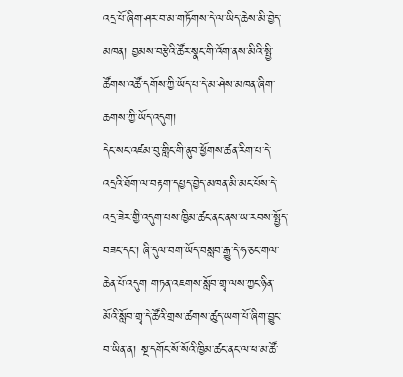འདྲ་པོ་ཞིག་ཤར་བ་མ་གཏོགས་དེ་ལ་ཡིད་ཆེས་མི་བྱེད་མཁན། བྱམས་བརྩེའི་ཚོར་སྣང་གི་འོག་ནས་མིའི་སྤྱི་ཚོགས་འཚོ་དགོས་ཀྱི་ཡོད་པ་དེ་མ་ཤེས་མཁན་ཞིག་ཆགས་ཀྱི་ཡོད་འདུག།
དེང་སང་འཛམ་བུ་གླིང་གི་ནུབ་ཕྱོགས་ཚན་རིག་པ་དེ་འདྲའི་ཐོག་ལ་བརྟག་དཔྱད་བྱེད་མཁན་མི་མང་པོས་དེ་འདྲ་ཟེར་གྱི་འདུག་པས་ཁྱིམ་ཚང་ནང་ནས་ཡ་རབས་སྤྱོད་བཟང་དང་། ཞི་དུལ་བག་ཡོད་བསླབ་རྒྱུ་དེ་ཧ་ཅང་གལ་ཆེན་པོ་འདུག གཏན་འཇགས་སློབ་གྲྭ་ལས་ཀྱང་ཉིན་མོའི་སློབ་གྲྭ་དེ་ཚོའི་གྲས་ཚགས་ཚུད་ཡག་པོ་ཞིག་བྱུང་བ་ཡིན་ན། སྔ་དགོང་སོ་སོའི་ཁྱིམ་ཚང་ནང་ལ་ཕ་མ་ཚོ་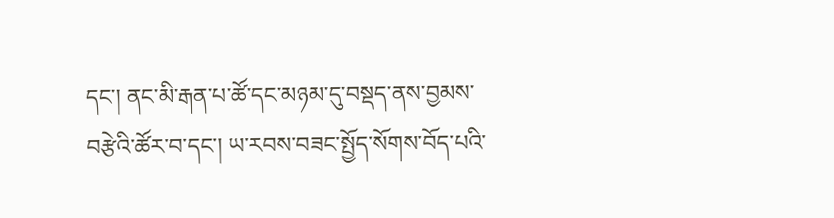དང་། ནང་མི་རྒན་པ་ཚོ་དང་མཉམ་དུ་བསྡད་ནས་བྱམས་བརྩེའི་ཚོར་བ་དང་། ཡ་རབས་བཟང་སྤྱོད་སོགས་བོད་པའི་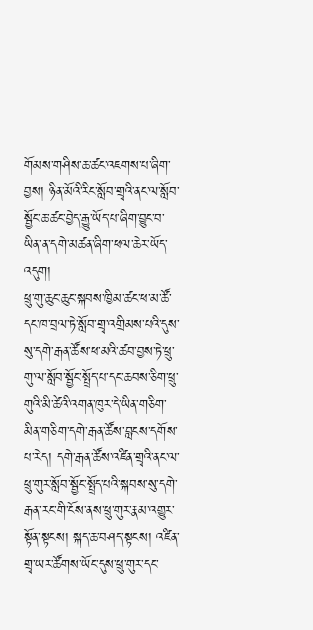གོམས་གཤིས་ཆ་ཚང་འཇགས་པ་ཞིག་བྱས། ཉིན་མོའི་རིང་སློབ་གྲྭའི་ནང་ལ་སློབ་སྦྱོང་ཆ་ཚང་བྱེད་རྒྱུ་ཡོད་པ་ཞིག་བྱུང་བ་ཡིན་ན་དགེ་མཚན་ཞིག་ཕལ་ཆེར་ཡོད་འདུག།
ཕྲུ་གུ་ཆུང་ཆུང་སྐབས་ཁྱིམ་ཚང་ཕ་མ་ཚོ་དང་ཁ་བྲལ་ཏེ་སློབ་གྲྭ་འགྲིམས་པའི་དུས་སུ་དགེ་རྒན་ཚོས་ཕ་མའི་ཚབ་བྱས་ཏེ་ཕྲུ་གུ་ལ་སློབ་སྦྱོང་སྤྲོད་པ་དང་ཆབས་ཅིག་ཕྲུ་གུའི་མི་ཚེའི་འགན་ཁུར་དེ་ཡིན་གཅིག་མིན་གཅིག་དགེ་རྒན་ཚོས་བླངས་དགོས་པ་རེད། དགེ་རྒན་ཚོས་འཛིན་གྲྭའི་ནང་ལ་ཕྲུ་གུར་སློབ་སྦྱོང་སྤྲོད་པའི་སྐབས་སུ་དགེ་རྒན་རང་གི་ངོས་ནས་ཕྲུ་གུར་རྣམ་འགྱུར་སྟོན་སྟངས། སྐད་ཆ་བཤད་སྟངས། འཛིན་གྲྭ་ཡར་ཚོགས་ཡོང་དུས་ཕྲུ་གུར་དང་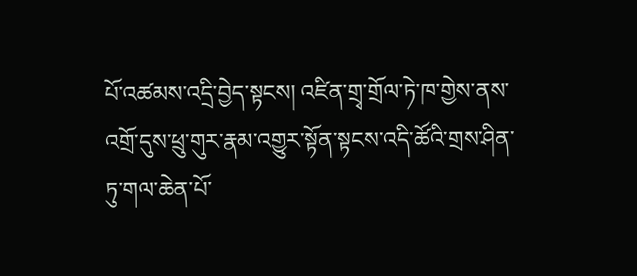པོ་འཚམས་འདྲི་བྱེད་སྟངས། འཛིན་གྲྭ་གྲོལ་ཏེ་ཁ་གྱེས་ནས་འགྲོ་དུས་ཕྲུ་གུར་རྣམ་འགྱུར་སྟོན་སྟངས་འདི་ཚོའི་གྲས་ཤིན་ཏུ་གལ་ཆེན་པོ་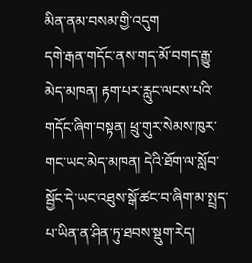མིན་ནམ་བསམ་གྱི་འདུག
དགེ་རྒན་གདོང་ནས་གད་མོ་བགད་རྒྱུ་མེད་མཁན། རྟག་པར་རླུང་ལངས་པའི་གདོང་ཞིག་བསྟན། ཕྲུ་གུར་སེམས་ཁུར་གང་ཡང་མེད་མཁན། དེའི་ཐོག་ལ་སློབ་སྦྱོང་དེ་ཡང་འཐུས་སྒོ་ཚང་བ་ཞིག་མ་སྤྲད་པ་ཡིན་ན་ཤིན་ཏུ་ཐབས་སྡུག་རེད།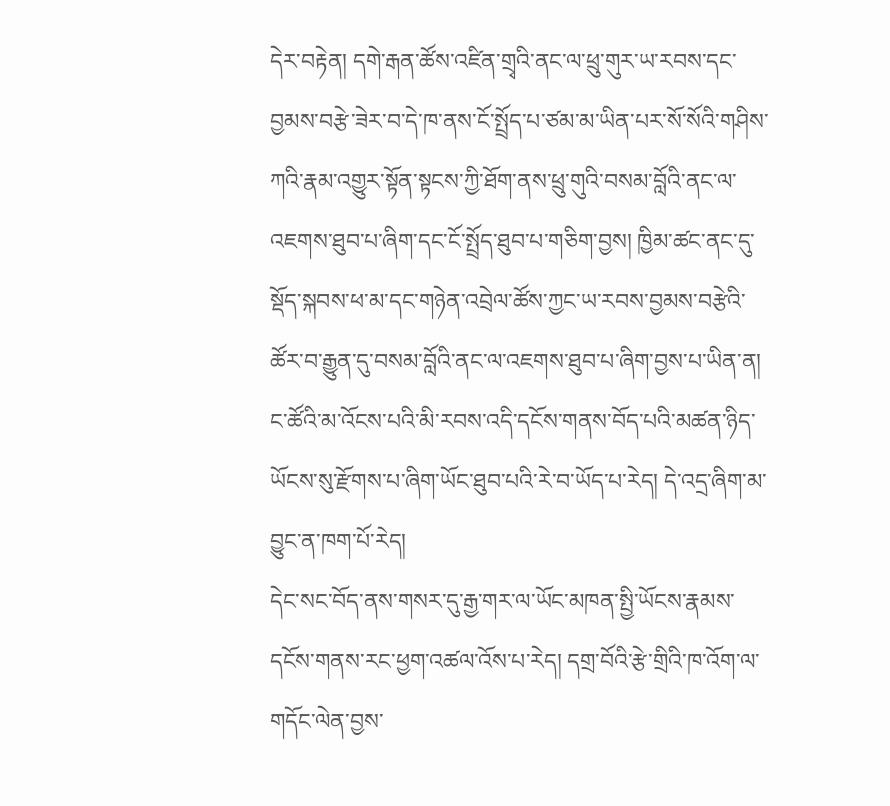དེར་བརྟེན། དགེ་རྒན་ཚོས་འཛིན་གྲྭའི་ནང་ལ་ཕྲུ་གུར་ཡ་རབས་དང་བྱམས་བརྩེ་ཟེར་བ་དེ་ཁ་ནས་ངོ་སྤྲོད་པ་ཙམ་མ་ཡིན་པར་སོ་སོའི་གཤིས་ཀའི་རྣམ་འགྱུར་སྟོན་སྟངས་ཀྱི་ཐོག་ནས་ཕྲུ་གུའི་བསམ་བློའི་ནང་ལ་འཇགས་ཐུབ་པ་ཞིག་དང་ངོ་སྤྲོད་ཐུབ་པ་གཅིག་བྱས། ཁྱིམ་ཚང་ནང་དུ་སྡོད་སྐབས་ཕ་མ་དང་གཉེན་འབྲེལ་ཚོས་ཀྱང་ཡ་རབས་བྱམས་བརྩེའི་ཚོར་བ་རྒྱུན་དུ་བསམ་བློའི་ནང་ལ་འཇགས་ཐུབ་པ་ཞིག་བྱས་པ་ཡིན་ན། ང་ཚོའི་མ་འོངས་པའི་མི་རབས་འདི་དངོས་གནས་བོད་པའི་མཚན་ཉིད་ཡོངས་སུ་རྫོགས་པ་ཞིག་ཡོང་ཐུབ་པའི་རེ་བ་ཡོད་པ་རེད། དེ་འདྲ་ཞིག་མ་བྱུང་ན་ཁག་པོ་རེད།
དེང་སང་བོད་ནས་གསར་དུ་རྒྱ་གར་ལ་ཡོང་མཁན་སྤྱི་ཡོངས་རྣམས་དངོས་གནས་རང་ཕྱག་འཚལ་འོས་པ་རེད། དགྲ་བོའི་རྩེ་གྲིའི་ཁ་འོག་ལ་གདོང་ལེན་བྱས་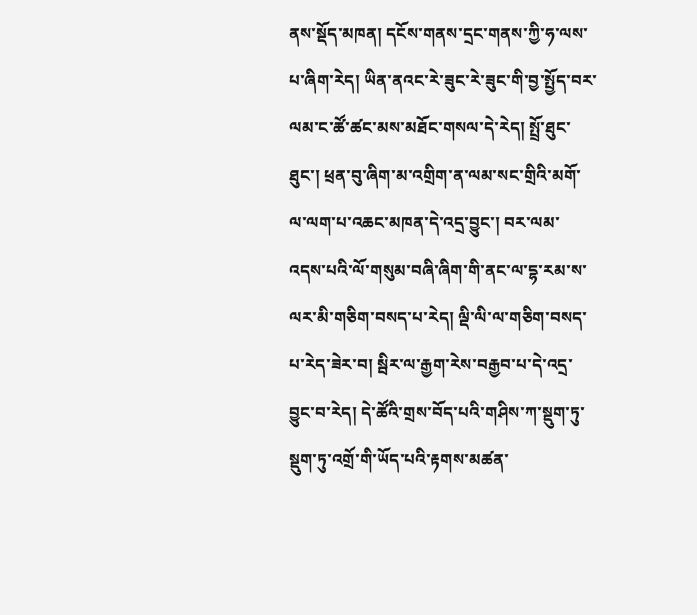ནས་སྡོད་མཁན། དངོས་གནས་དྲང་གནས་ཀྱི་ཧ་ལས་པ་ཞིག་རེད། ཡིན་ནའང་རེ་ཟུང་རེ་ཟུང་གི་བྱ་སྤྱོད་བར་ལམ་ང་ཚོ་ཚང་མས་མཐོང་གསལ་དེ་རེད། སྤྲོ་ཐུང་ཐུང་། ཕྲན་བུ་ཞིག་མ་འགྲིག་ན་ལམ་སང་གྲིའི་མགོ་ལ་ལག་པ་འཆང་མཁན་དེ་འདྲ་བྱུང་། བར་ལམ་འདས་པའི་ལོ་གསུམ་བཞི་ཞིག་གི་ནང་ལ་དྷ་རམ་ས་ལར་མི་གཅིག་བསད་པ་རེད། ལྡི་ལི་ལ་གཅིག་བསད་པ་རེད་ཟེར་བ། སྦིར་ལ་རྒྱག་རེས་བརྒྱབ་པ་དེ་འདྲ་བྱུང་བ་རེད། དེ་ཚོའི་གྲས་བོད་པའི་གཤིས་ཀ་སྡུག་ཏུ་སྡུག་ཏུ་འགྲོ་གི་ཡོད་པའི་རྟགས་མཚན་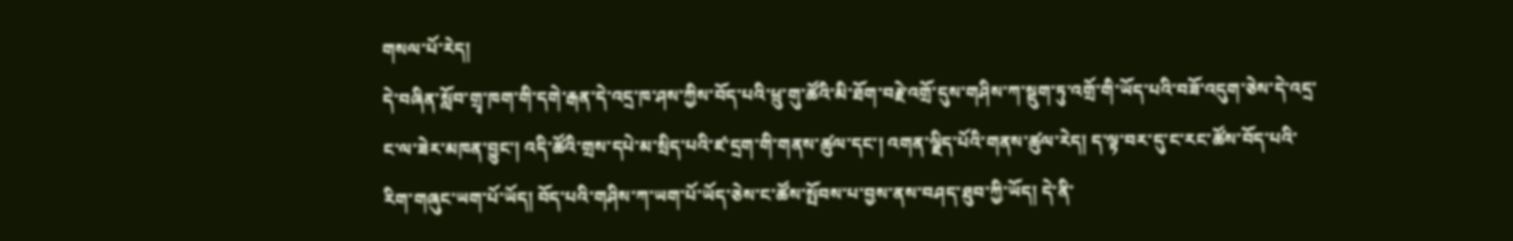གསལ་པོ་རེད།
དེ་བཞིན་སློབ་གྲྭ་ཁག་གི་དགེ་རྒན་དེ་འདྲ་ཁ་ཤས་ཀྱིས་བོད་པའི་ཕྲུ་གུ་ཚོའི་མི་ཐོག་བརྗེ་འགྲོ་དུས་གཤིས་ཀ་སྡུག་ཏུ་འགྲོ་གི་ཡོད་པའི་བཟོ་འདུག་ཅེས་དེ་འདྲ་ང་ལ་ཟེར་མཁན་བྱུང་། འདི་ཚོའི་གྲས་དཔེ་མ་སྲིད་པའི་ཛ་དྲག་གི་གནས་ཚུལ་དང་། འགན་ལྗིད་པོའི་གནས་ཚུལ་རེད། ད་ལྟ་བར་དུ་ང་རང་ཚོས་བོད་པའི་རིག་གཞུང་ཡག་པོ་ཡོད། བོད་པའི་གཤིས་ཀ་ཡག་པོ་ཡོད་ཅེས་ང་ཚོས་སྤོབས་པ་བྱས་ནས་བཤད་ཐུབ་ཀྱི་ཡོད། དེ་ནི་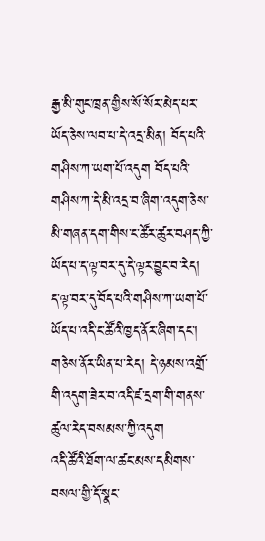རྒྱ་མི་གུང་ཁྲན་གྱིས་སོ་སོར་མེད་པར་ཡོད་ཅེས་ལབ་པ་དེ་འདྲ་མིན། བོད་པའི་གཤིས་ཀ་ཡག་པོ་འདུག བོད་པའི་གཤིས་ཀ་དེ་མི་འདྲ་བ་ཞིག་འདུག་ཅེས་མི་གཞན་དག་གིས་ང་ཚོར་ཚུར་བཤད་ཀྱི་ཡོད་པ་ད་ལྟ་བར་དུ་དེ་ལྟར་བྱུང་བ་རེད། ད་ལྟ་བར་དུ་བོད་པའི་གཤིས་ཀ་ཡག་པོ་ཡོད་པ་འདི་ང་ཚོའི་ཁྱད་ནོར་ཞིག་དང་། གཅེས་ནོར་ཡིན་པ་རེད། དེ་ཉམས་འགྲོ་གི་འདུག་ཟེར་བ་འདི་ཛ་དྲག་གི་གནས་ཚུལ་རེད་བསམས་ཀྱི་འདུག
འདི་ཚོའི་ཐོག་ལ་ཚང་མས་དམིགས་བསལ་གྱི་དོ་སྣང་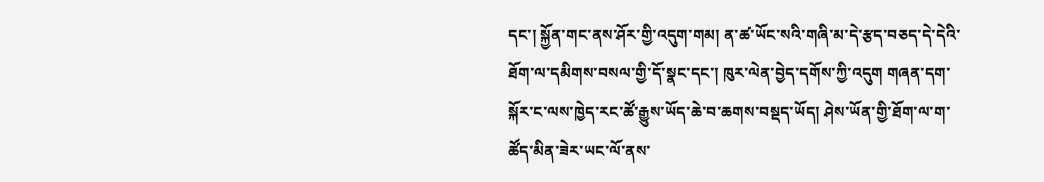དང་། སྐྱོན་གང་ནས་ཤོར་གྱི་འདུག་གམ། ན་ཚ་ཡོང་སའི་གཞི་མ་དེ་རྩད་བཅད་དེ་དེའི་ཐོག་ལ་དམིགས་བསལ་གྱི་དོ་སྣང་དང་། ཁུར་ལེན་བྱེད་དགོས་ཀྱི་འདུག གཞན་དག་སྐོར་ང་ལས་ཁྱེད་རང་ཚོ་རྒྱུས་ཡོད་ཆེ་བ་ཆགས་བསྡད་ཡོད། ཤེས་ཡོན་གྱི་ཐོག་ལ་ག་ཚོད་མིན་ཟེར་ཡང་ལོ་ནས་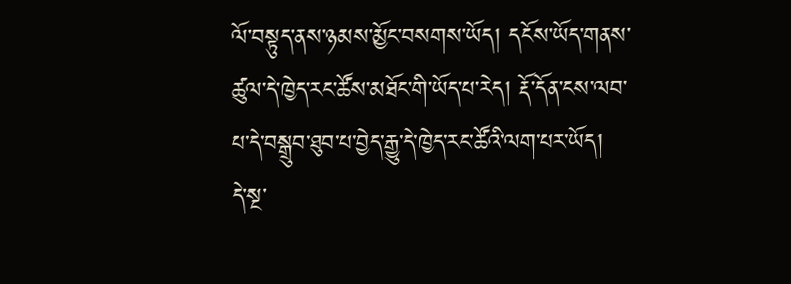ལོ་བསྟུད་ནས་ཉམས་མྱོང་བསགས་ཡོད། དངོས་ཡོད་གནས་ཚུལ་དེ་ཁྱེད་རང་ཚོས་མཐོང་གི་ཡོད་པ་རེད། རྡོ་དོན་ངས་ལབ་པ་དེ་བསྒྲུབ་ཐུབ་པ་བྱེད་རྒྱུ་དེ་ཁྱེད་རང་ཚོའི་ལག་པར་ཡོད།
དེ་སྔ་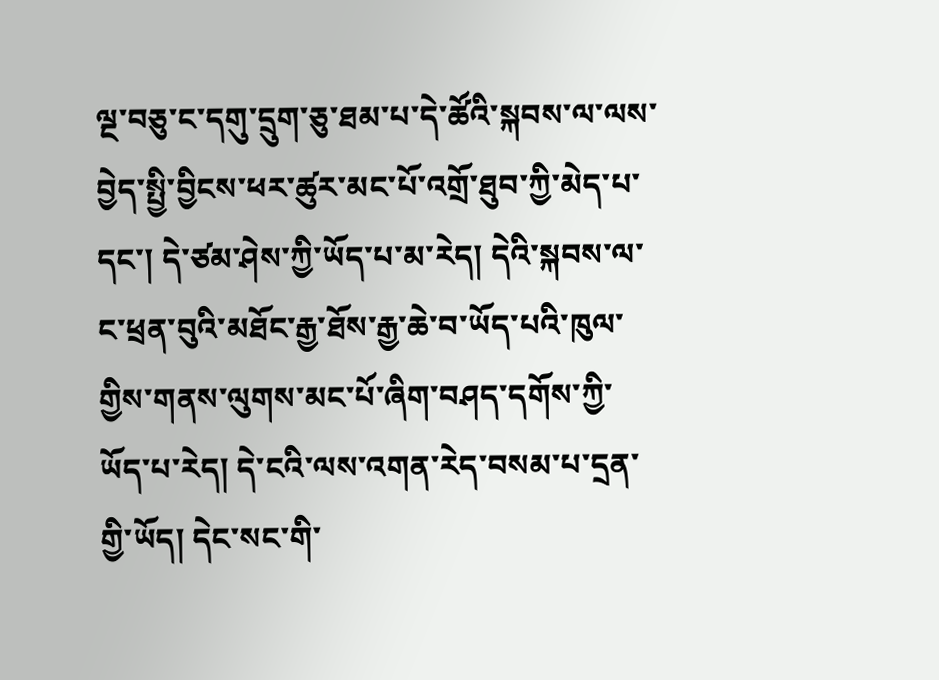ལྔ་བཅུ་ང་དགུ་དྲུག་ཅུ་ཐམ་པ་དེ་ཚོའི་སྐབས་ལ་ལས་བྱེད་སྤྱི་བྱིངས་ཕར་ཚུར་མང་པོ་འགྲོ་ཐུབ་ཀྱི་མེད་པ་དང་། དེ་ཙམ་ཤེས་ཀྱི་ཡོད་པ་མ་རེད། དེའི་སྐབས་ལ་ང་ཕྲན་བུའི་མཐོང་རྒྱ་ཐོས་རྒྱ་ཆེ་བ་ཡོད་པའི་ཁུལ་གྱིས་གནས་ལུགས་མང་པོ་ཞིག་བཤད་དགོས་ཀྱི་ཡོད་པ་རེད། དེ་ངའི་ལས་འགན་རེད་བསམ་པ་དྲན་གྱི་ཡོད། དེང་སང་གི་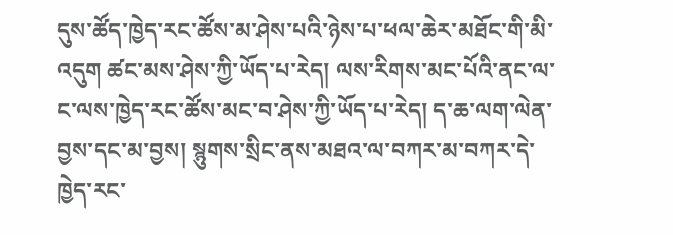དུས་ཚོད་ཁྱེད་རང་ཚོས་མ་ཤེས་པའི་ཉེས་པ་ཕལ་ཆེར་མཐོང་གི་མི་འདུག ཚང་མས་ཤེས་ཀྱི་ཡོད་པ་རེད། ལས་རིགས་མང་པོའི་ནང་ལ་ང་ལས་ཁྱེད་རང་ཚོས་མང་བ་ཤེས་ཀྱི་ཡོད་པ་རེད། ད་ཆ་ལག་ལེན་བྱས་དང་མ་བྱས། སྙུགས་སྲིང་ནས་མཐའ་ལ་བཀར་མ་བཀར་དེ་ཁྱེད་རང་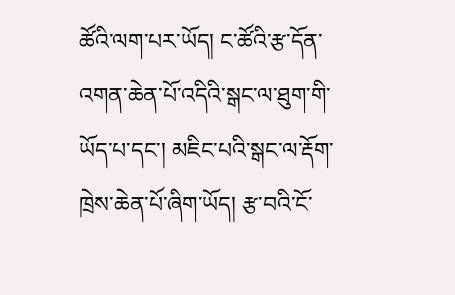ཚོའི་ལག་པར་ཡོད། ང་ཚོའི་རྩ་དོན་འགན་ཆེན་པོ་འདིའི་སྒང་ལ་ཐུག་གི་ཡོད་པ་དང་། མཇིང་པའི་སྒང་ལ་རྡོག་ཁྲེས་ཆེན་པོ་ཞིག་ཡོད། རྩ་བའི་ངོ་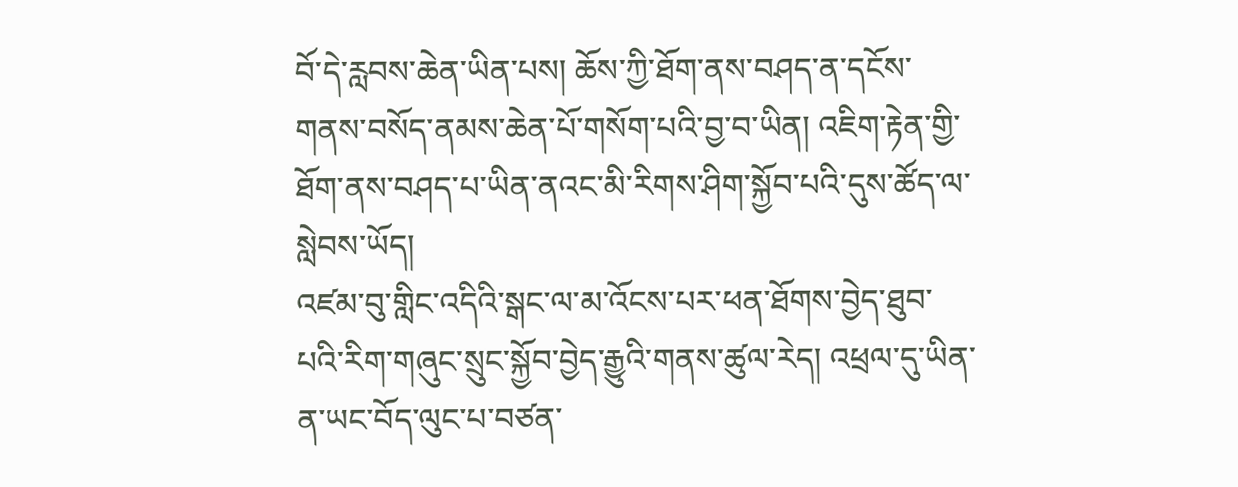བོ་དེ་རླབས་ཆེན་ཡིན་པས། ཆོས་ཀྱི་ཐོག་ནས་བཤད་ན་དངོས་གནས་བསོད་ནམས་ཆེན་པོ་གསོག་པའི་བྱ་བ་ཡིན། འཇིག་རྟེན་གྱི་ཐོག་ནས་བཤད་པ་ཡིན་ནའང་མི་རིགས་ཤིག་སྐྱོབ་པའི་དུས་ཚོད་ལ་སླེབས་ཡོད།
འཛམ་བུ་གླིང་འདིའི་སྒང་ལ་མ་འོངས་པར་ཕན་ཐོགས་བྱེད་ཐུབ་པའི་རིག་གཞུང་སྲུང་སྐྱོབ་བྱེད་རྒྱུའི་གནས་ཚུལ་རེད། འཕྲལ་དུ་ཡིན་ན་ཡང་བོད་ལུང་པ་བཙན་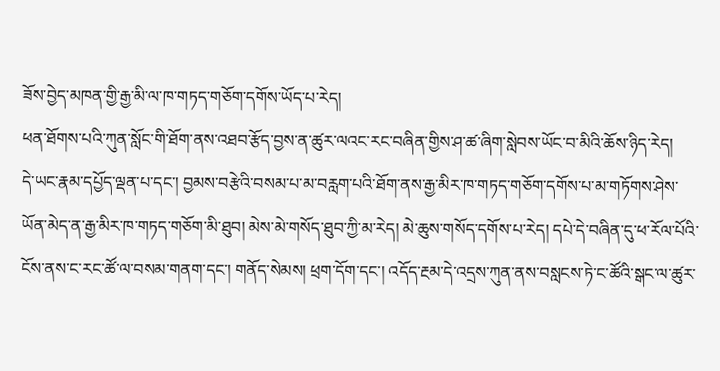ཟོས་བྱེད་མཁན་གྱི་རྒྱ་མི་ལ་ཁ་གཏད་གཅོག་དགོས་ཡོད་པ་རེད།
ཕན་ཐོགས་པའི་ཀུན་སློང་གི་ཐོག་ནས་འཐབ་རྩོད་བྱས་ན་ཚུར་ལའང་རང་བཞིན་གྱིས་ཤ་ཚ་ཞིག་སླེབས་ཡོང་བ་མིའི་ཆོས་ཉིད་རེད།
དེ་ཡང་རྣམ་དཔྱོད་ལྡན་པ་དང་། བྱམས་བརྩེའི་བསམ་པ་མ་བརླག་པའི་ཐོག་ནས་རྒྱ་མིར་ཁ་གཏད་གཅོག་དགོས་པ་མ་གཏོགས་ཤེས་ཡོན་མེད་ན་རྒྱ་མིར་ཁ་གཏད་གཅོག་མི་ཐུབ། མེས་མེ་གསོད་ཐུབ་ཀྱི་མ་རེད། མེ་ཆུས་གསོད་དགོས་པ་རེད། དཔེ་དེ་བཞིན་དུ་ཕ་རོལ་པོའི་ངོས་ནས་ང་རང་ཚོ་ལ་བསམ་གནག་དང་། གནོད་སེམས། ཕྲག་དོག་དང་། འདོད་རྔམ་དེ་འདྲས་ཀུན་ནས་བསླངས་ཏེ་ང་ཚོའི་སྒང་ལ་ཚུར་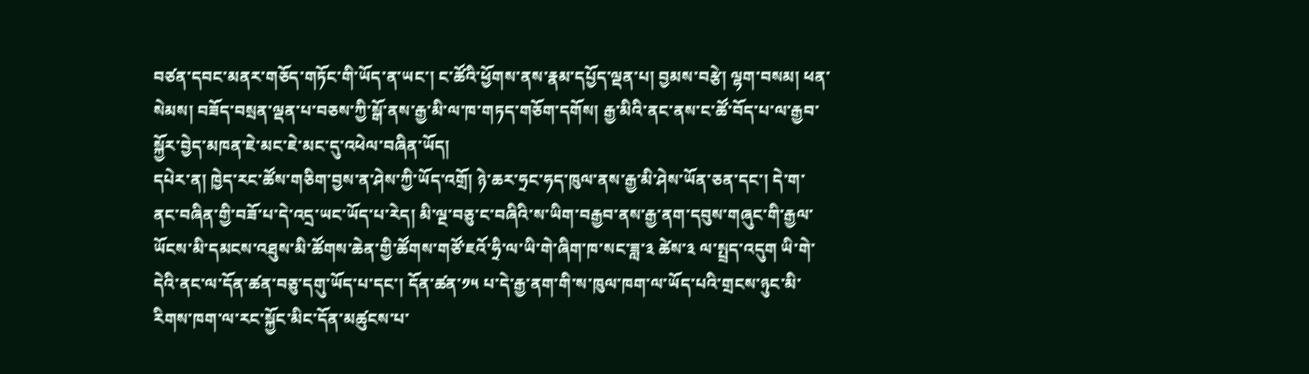བཙན་དབང་མནར་གཅོད་གཏོང་གི་ཡོད་ན་ཡང་། ང་ཚོའི་ཕྱོགས་ནས་རྣམ་དཔྱོད་ལྡན་པ། བྱམས་བརྩེ། ལྷག་བསམ། ཕན་སེམས། བཟོད་བསྲན་ལྡན་པ་བཅས་ཀྱི་སྒོ་ནས་རྒྱ་མི་ལ་ཁ་གཏད་གཅོག་དགོས། རྒྱ་མིའི་ནང་ནས་ང་ཚོ་བོད་པ་ལ་རྒྱབ་སྐྱོར་བྱེད་མཁན་ཇེ་མང་ཇེ་མང་དུ་འཕེལ་བཞིན་ཡོད།
དཔེར་ན། ཁྱེད་རང་ཚོས་གཅིག་བྱས་ན་ཤེས་ཀྱི་ཡོད་འགྲོ། ཉེ་ཆར་ཧྲང་ཧད་ཁུལ་ནས་རྒྱ་མི་ཤེས་ཡོན་ཅན་དང་། དེ་ག་ནང་བཞིན་གྱི་བཟོ་པ་དེ་འདྲ་ཡང་ཡོད་པ་རེད། མི་ལྔ་བཅུ་ང་བཞིའི་ས་ཡིག་བརྒྱབ་ནས་རྒྱ་ནག་དབུས་གཞུང་གི་རྒྱལ་ཡོངས་མི་དམངས་འཐུས་མི་ཚོགས་ཆེན་གྱི་ཚོགས་གཙོ་ཇའོ་ཧྲི་ལ་ཡི་གེ་ཞིག་ཁ་སང་ཟླ་༣ ཚེས་༣ ལ་སྤྲད་འདུག ཡི་གེ་དེའི་ནང་ལ་དོན་ཚན་བཅུ་དགུ་ཡོད་པ་དང་། དོན་ཚན་༡༥ པ་དེ་རྒྱ་ནག་གི་ས་ཁུལ་ཁག་ལ་ཡོད་པའི་གྲངས་ཉུང་མི་རིགས་ཁག་ལ་རང་སྐྱོང་མིང་དོན་མཚུངས་པ་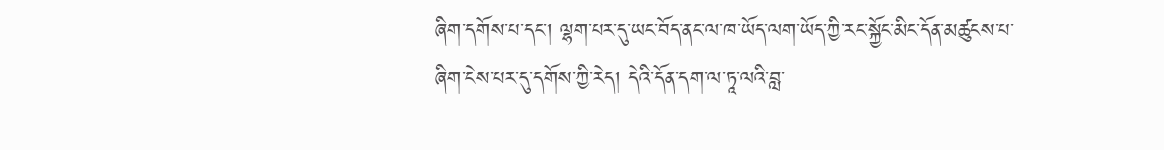ཞིག་དགོས་པ་དང་། ལྷག་པར་དུ་ཡང་བོད་ནང་ལ་ཁ་ཡོད་ལག་ཡོད་ཀྱི་རང་སྐྱོང་མིང་དོན་མཚུངས་པ་ཞིག་ངེས་པར་དུ་དགོས་ཀྱི་རེད། དེའི་དོན་དག་ལ་ཏཱ་ལའི་བླ་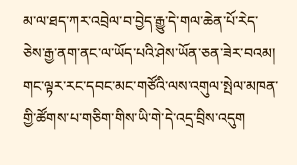མ་ལ་ཐད་ཀར་འབྲེལ་བ་བྱེད་རྒྱུ་དེ་གལ་ཆེན་པོ་རེད་ཅེས་རྒྱ་ནག་ནང་ལ་ཡོད་པའི་ཤེས་ཡོན་ཅན་ཟེར་བའམ། གང་ལྟར་རང་དབང་མང་གཙོའི་ལས་འགུལ་སྤེལ་མཁན་གྱི་ཚོགས་པ་གཅིག་གིས་ཡི་གེ་དེ་འདྲ་བྲིས་འདུག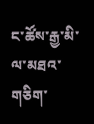ང་ཚོས་རྒྱ་མི་ལ་མཐའ་གཅིག་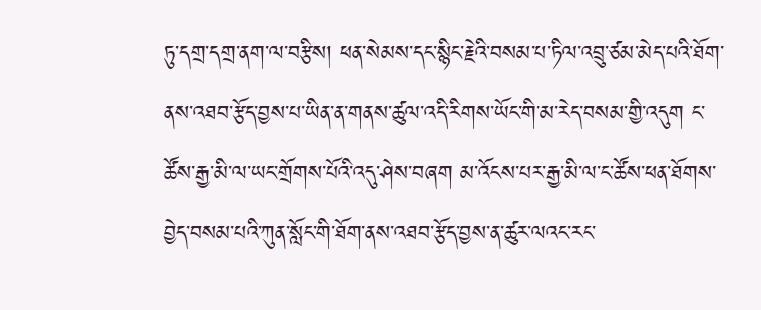ཏུ་དགྲ་དགྲ་ནག་ལ་བརྩིས། ཕན་སེམས་དང་སྙིང་རྗེའི་བསམ་པ་ཏིལ་འབྲུ་ཙམ་མེད་པའི་ཐོག་ནས་འཐབ་རྩོད་བྱས་པ་ཡིན་ན་གནས་ཚུལ་འདི་རིགས་ཡོང་གི་མ་རེད་བསམ་གྱི་འདུག ང་ཚོས་རྒྱ་མི་ལ་ཡང་གྲོགས་པོའི་འདུ་ཤེས་བཞག མ་འོངས་པར་རྒྱ་མི་ལ་ང་ཚོས་ཕན་ཐོགས་བྱེད་བསམ་པའི་ཀུན་སློང་གི་ཐོག་ནས་འཐབ་རྩོད་བྱས་ན་ཚུར་ལའང་རང་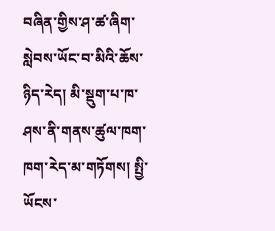བཞིན་གྱིས་ཤ་ཚ་ཞིག་སླེབས་ཡོང་བ་མིའི་ཆོས་ཉིད་རེད། མི་སྡུག་པ་ཁ་ཤས་ནི་གནས་ཚུལ་ཁག་ཁག་རེད་མ་གཏོགས། སྤྱི་ཡོངས་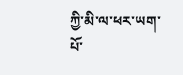ཀྱི་མི་ལ་ཕར་ཡག་པོ་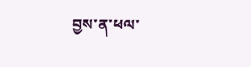བྱས་ན་ཕལ་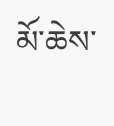མོ་ཆེས་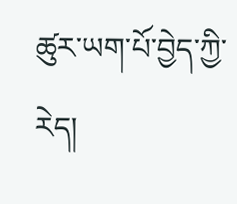ཚུར་ཡག་པོ་བྱེད་ཀྱི་རེད།